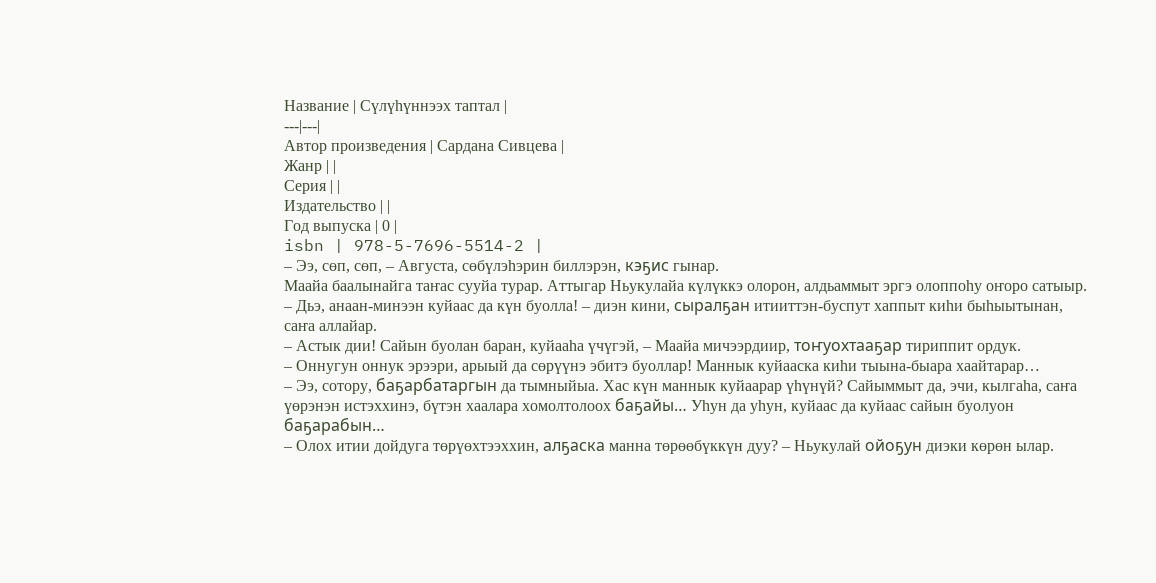Название | Сүлүһүннээх таптал |
---|---|
Автор произведения | Сардана Сивцева |
Жанр | |
Серия | |
Издательство | |
Год выпуска | 0 |
isbn | 978-5-7696-5514-2 |
– Ээ, сөп, сөп, – Августа, сөбүлэһэрин биллэрэн, кэҕис гынар.
Маайа баалынайга таҥас сууйа турар. Аттыгар Ньукулайа күлүккэ олорон, алдьаммыт эргэ олоппоһу оҥоро сатыыр.
– Дьэ, анаан-минээн куйаас да күн буолла! – диэн кини, сыралҕан итииттэн-буспут хаппыт киһи быһыытынан, саҥа аллайар.
– Астык дии! Сайын буолан баран, куйааһа үчүгэй, – Маайа мичээрдиир, тоҥуохтааҕар тириппит ордук.
– Оннугун оннук эрээри, арыый да сөрүүнэ эбитэ буоллар! Маннык куйааска киһи тыына-быара хаайтарар…
– Ээ, сотору, баҕарбатаргын да тымныйыа. Хас күн маннык куйаарар үһүнүй? Сайыммыт да, эчи, кылгаһа, саҥа үөрэнэн истэххинэ, бүтэн хаалара хомолтолоох баҕайы… Уһун да уһун, куйаас да куйаас сайын буолуон баҕарабын…
– Олох итии дойдуга төрүөхтээххин, алҕаска манна төрөөбүккүн дуу? – Ньукулай ойоҕун диэки көрөн ылар.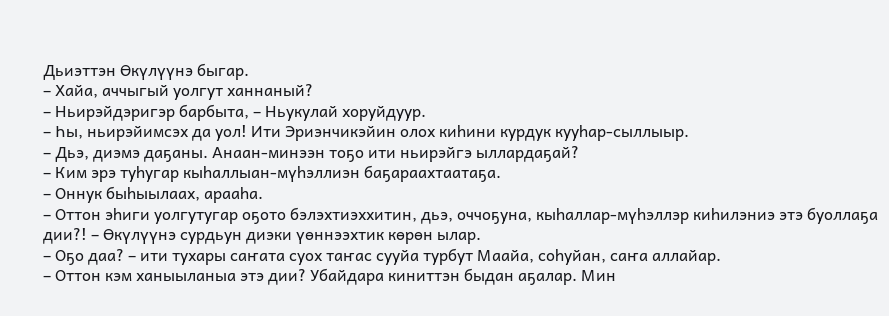Дьиэттэн Өкүлүүнэ быгар.
– Хайа, аччыгый уолгут ханнаный?
– Ньирэйдэригэр барбыта, – Ньукулай хоруйдуур.
– Һы, ньирэйимсэх да уол! Ити Эриэнчикэйин олох киһини курдук кууһар-сыллыыр.
– Дьэ, диэмэ даҕаны. Анаан-минээн тоҕо ити ньирэйгэ ыллардаҕай?
– Ким эрэ туһугар кыһаллыан-мүһэллиэн баҕараахтаатаҕа.
– Оннук быһыылаах, арааһа.
– Оттон эһиги уолгутугар оҕото бэлэхтиэххитин, дьэ, оччоҕуна, кыһаллар-мүһэллэр киһилэниэ этэ буоллаҕа дии?! – Өкүлүүнэ сурдьун диэки үөннээхтик көрөн ылар.
– Оҕо даа? – ити тухары саҥата суох таҥас сууйа турбут Маайа, соһуйан, саҥа аллайар.
– Оттон кэм ханыыланыа этэ дии? Убайдара киниттэн быдан аҕалар. Мин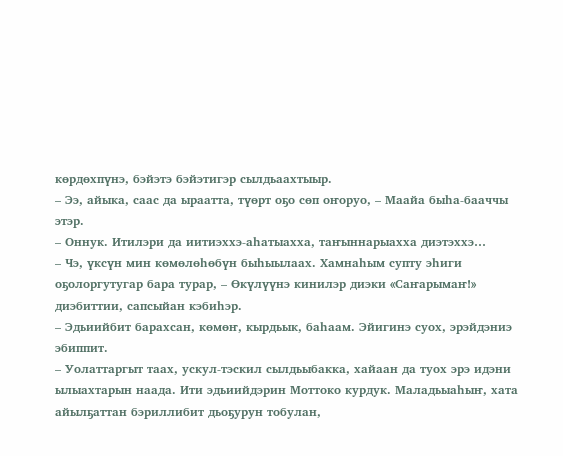көрдөхпүнэ, бэйэтэ бэйэтигэр сылдьаахтыыр.
– Ээ, айыка, саас да ыраатта, түөрт оҕо сөп оҥоруо, – Маайа быһа-бааччы этэр.
– Оннук. Итилэри да иитиэххэ-аһатыахха, таҥыннарыахха диэтэххэ…
– Чэ, үксүн мин көмөлөһөбүн быһыылаах. Хамнаһым супту эһиги оҕолоргутугар бара турар, – Өкүлүүнэ кинилэр диэки «Саҥарымаҥ!» диэбиттии, сапсыйан кэбиһэр.
– Эдьиийбит барахсан, көмөҥ, кырдьык, баһаам. Эйигинэ суох, эрэйдэниэ эбиппит.
– Уолаттаргыт таах, ускул-тэскил сылдьыбакка, хайаан да туох эрэ идэни ылыахтарын наада. Ити эдьиийдэрин Моттоко курдук. Маладьыаһыҥ, хата айылҕаттан бэриллибит дьоҕурун тобулан,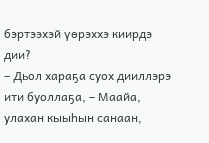бэртээхэй үөрэххэ киирдэ дии?
– Дьол хараҕа суох дииллэрэ ити буоллаҕа, – Маайа, улахан кыыһын санаан,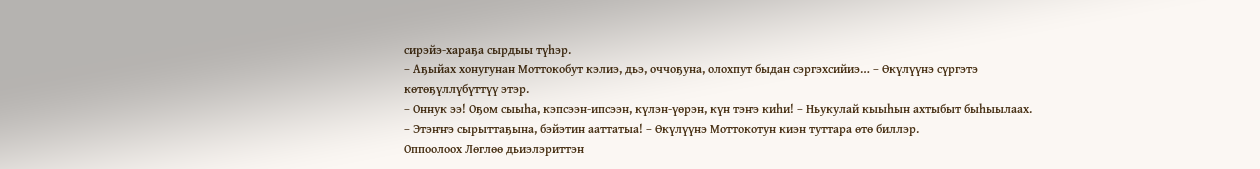сирэйэ-хараҕа сырдыы түһэр.
– Аҕыйах хонугунан Моттокобут кэлиэ, дьэ, оччоҕуна, олохпут быдан сэргэхсийиэ… – Өкүлүүнэ сүргэтэ көтөҕүллүбүттүү этэр.
– Оннук ээ! Оҕом сыыһа, кэпсээн-ипсээн, күлэн-үөрэн, күн тэҥэ киһи! – Ньукулай кыыһын ахтыбыт быһыылаах.
– Этэҥҥэ сырыттаҕына, бэйэтин ааттатыа! – Өкүлүүнэ Моттокотун киэн туттара өтө биллэр.
Оппоолоох Лөглөө дьиэлэриттэн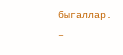быгаллар.
–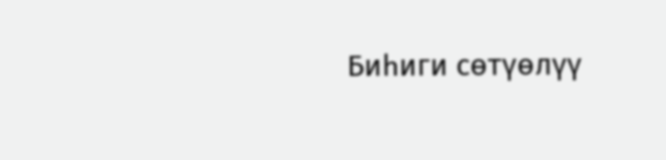Биһиги сөтүөлүү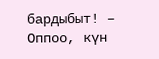бардыбыт! – Оппоо, күн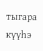тыгара күүһэ